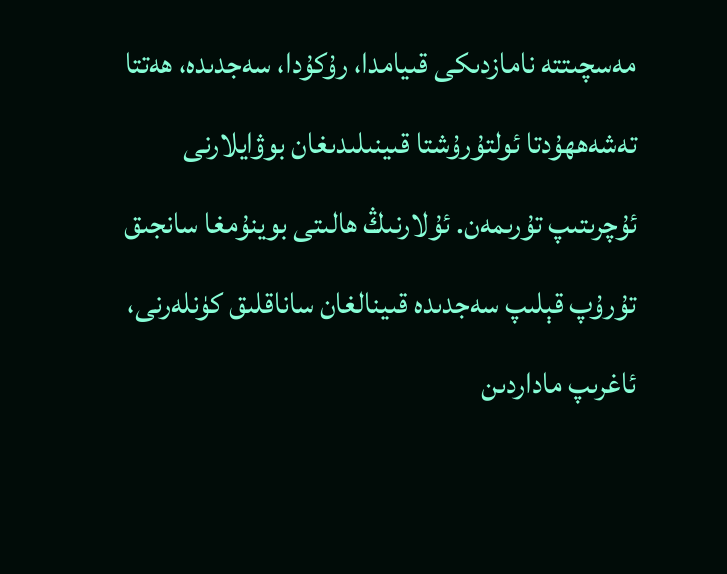مەسچىتتە نامازدىكى قىيامدا، رۇكۇدا، سەجدىدە، ھەتتا تەشەھھۇدتا ئولتۇرۇشتا قىينىلىدىغان بوۋايلارنى ئۇچرىتىپ تۇرىمەن. ئۇلارنىڭ ھالىتى بوينۇمغا سانجىق تۇرۇپ قېلىپ سەجدىدە قىينالغان ساناقلىق كۈنلەرنى، ئاغرىپ ماداردىن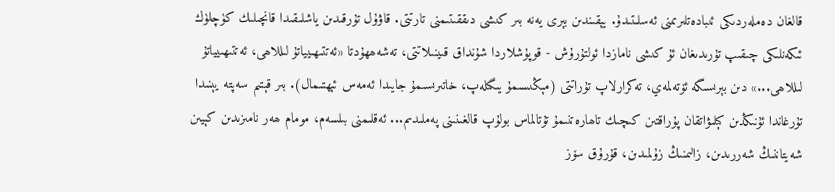قالغان دەملەردىكى ئىبادەتلىرىمنى ئەسلىتىدۇ. يېقىندىن بېرى يەنە بىر كىشى دىققىتىمنى تارتتى. قاۋۇل تۇرقىدىن ياشلىقىدا قانچىلىك كۈچلۈك ئىكەنلىكى چىقىپ تۇرىدىغان ئۇ كىشى نامازدا ئولتۇرۇش - قوپۇشلاردا شۇنداق قىينىلاتتى، تەشەھھۇدتا «ئەتتىھىيياتۇ لىللاھى، ئەتتىھىيياتۇ لىللاھى...» دىن بېرىسىگە ئۆتەلمەي، تەكرارلاپ تۇراتتى (مېڭىسىمۇ يىگىلەپ، خاتىرىسىمۇ جايىدا ئەمەس ئېھتىمال). بىر قېتىم سەپتە يېنىدا تۇرغاندا ئۇنىڭدىن كېلىۋاتقان پۇراقتىن كىچىك تاھارەتنىمۇ تۇتالماس بولۇپ قالغىنىنى پەملىدىم... ئەقلىمنى بىلسەم، مومام ھەر نامىزىدىن كېيىن شەيتاننىڭ شەررىدىن، زالىمنىڭ زۇلمىدىن، قۇرۇق سۆز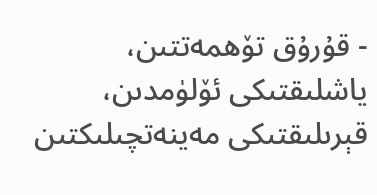- قۇرۇق تۆھمەتتىن، ياشلىقتىكى ئۆلۈمدىن، قېرىلىقتىكى مەينەتچىلىكتىن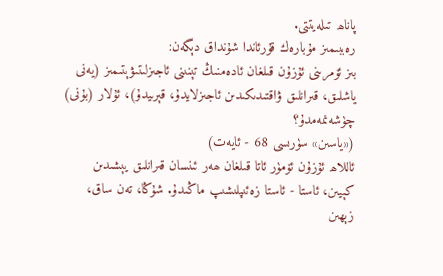پاناھ تىلەيتتى.
رەببىمىز مۇبارەك قۇرئاندا شۇنداق دېگەن:
بىز ئۆمرىنى ئۇزۇن قىلغان ئادەمنىڭ تېنىنى ئاجىزلىتىۋېتىمىز (يەنى ياشلىق، قىرانلىق ۋاقتىدىكىدىن ئاجىزلايدۇ، قېرىيدۇ)، ئۇلار (بۇنى) چۈشەنمەمدۇ؟
(«ياسىن» سۈرىسى 68 - ئايەت)
ئاللاھ ئۇزۇن ئۆمۈر ئاتا قىلغان ھەر ئىنسان قىرانلىق يېشىدىن كېيىن، ئاستا - ئاستا زەئىپلىشىپ ماڭىدۇ. شۇڭا، تەن ساق، زېھىن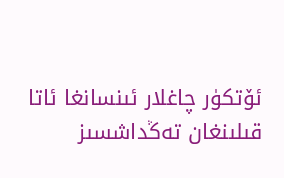ئۆتكۈر چاغلار ئىنسانغا ئاتا قىلىنغان تەڭداشسىز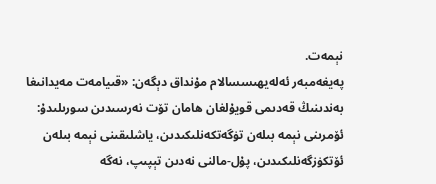نېمەت.
پەيغەمبەر ئەلەيھىسسالام مۇنداق دېگەن: «قىيامەت مەيدانىغا بەندىنىڭ قەدىمى قويۇلغان ھامان تۆت نەرسىدىن سورىلىدۇ: ئۆمرىنى نېمە بىلەن تۈگەتكەنلىكىدىن، ياشلىقىنى نېمە بىلەن ئۆتكۈزگەنلىكىدىن، پۇل-مالنى نەدىن تېپىپ، نەگە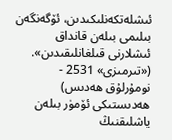ئىشلەتكەنلىكىدىن، ئۆگەنگەن بىلىمى بىلەن قانداق ئىشلارنى قىلغانلىقىدىن». («تىرمىزى» 2531 - نومۇرلۇق ھەدىس)
ھەدىستىكى ئۆمۈر بىلەن ياشلىقنىڭ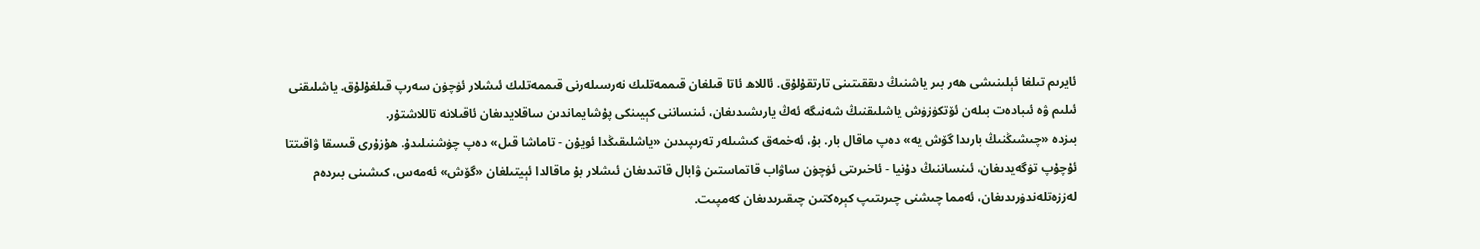ئايرىم تىلغا ئېلىنىشى ھەر بىر ياشنىڭ دىققىتىنى تارتقۇلۇق. ئاللاھ ئاتا قىلغان قىممەتلىك نەرسىلەرنى قىممەتلىك ئىشلار ئۈچۈن سەرپ قىلغۇلۇق. ياشلىقنى ئىلىم ۋە ئىبادەت بىلەن ئۆتكۈزۈش ياشلىقنىڭ شەنىگە ئەڭ يارىشىدىغان، ئىنساننى كېيىنكى پۇشايماندىن ساقلايدىغان ئاقىلانە تاللاشتۇر.
بىزدە «چىشىڭنىڭ بارىدا گۆش يە» دەپ ماقال بار. بۇ، ئەخمەق كىشىلەر تەرىپىدىن «ياشلىقىڭدا ئويۇن - تاماشا قىل» دەپ چۈشنىلىدۇ. ھۇزۇرى قىسقا ۋاقىتتا ئۇچۇپ تۈگەيدىغان، ئىنساننىڭ دۇنيا - ئاخىرىتى ئۈچۈن ساۋاب قاتماستىن ۋابال قاتىدىغان ئىشلار بۇ ماقالدا ئېيتىلغان «گۆش» ئەمەس، كىشىنى بىردەم لەززەتلەندۈرىدىغان، ئەمما چىشنى چىرىتىپ كېرەكتىن چىقىرىدىغان كەمپىت.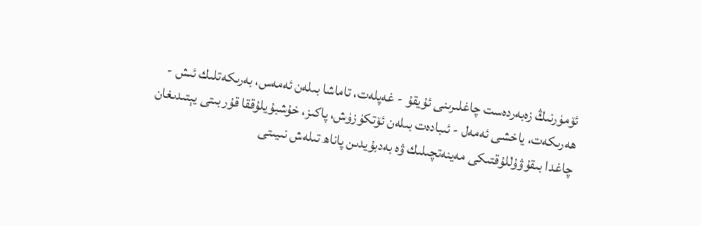ئۆمۈرنىڭ زەبەردەست چاغلىرىنى ئۇيقۇ - غەپلەت، تاماشا بىلەن ئەمەس، بەرىكەتلىك ئىش - ھەرىكەت، ياخشى ئەمەل - ئىبادەت بىلەن ئۆتكۈزۈش، پاكىز، خۇشبۇيلۇققا قۇربىتى يېتىدىغان چاغدا بىقۇۋۇللۇقتىكى مەينەتچىلىك ۋە بەدبۇيدىن پاناھ تىلەش نىيىتى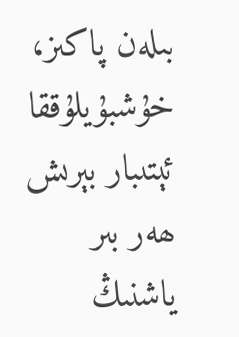بىلەن پاكىز، خۇشبۇيلۇققا ئېتىبار بېرىش ھەر بىر ياشنىڭ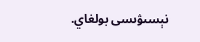نېسىۋىسى بولغاي.